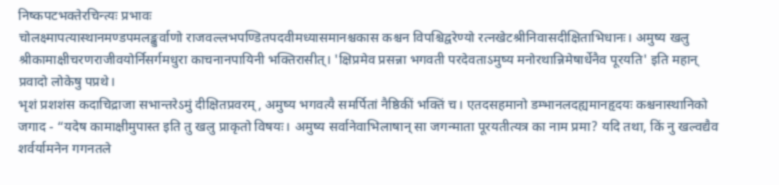निष्कपटभक्तेरचिन्त्यः प्रभावः
चोलक्ष्मापत्यास्थानमण्डपमलङ्कुर्वाणो राजवल्लभपण्डितपदवीमध्यासमानश्चकास कश्चन विपश्चिद्वरेण्यो रत्नखेटश्रीनिवासदीक्षिताभिधानः। अमुष्य खलु श्रीकामाक्षीचरणराजीवयोर्निसर्गमधुरा काचनानपायिनी भक्तिरासीत्। 'क्षिप्रमेव प्रसन्ना भगवती परदेवताऽमुष्य मनोरथान्निमेषार्धेनैव पूरयति' इति महान् प्रवादो लोकेषु पप्रथे।
भृशं प्रशशंस कदाचिद्राजा सभान्तरेऽमुं दीक्षितप्रवरम्, अमुष्य भगवत्यै समर्पितां नैष्ठिकीं भक्तिं च। एतदसहमानो डम्भानलदह्यमानहृदयः कश्चनास्थानिको जगाद - “यदेष कामाक्षीमुपास्त इति तु खलु प्राकृतो विषयः। अमुष्य सर्वानेवाभिलाषान् सा जगन्माता पूरयतीत्यत्र का नाम प्रमा? यदि तथा, किं नु खल्वद्यैव शर्वर्यामनेन गगनतले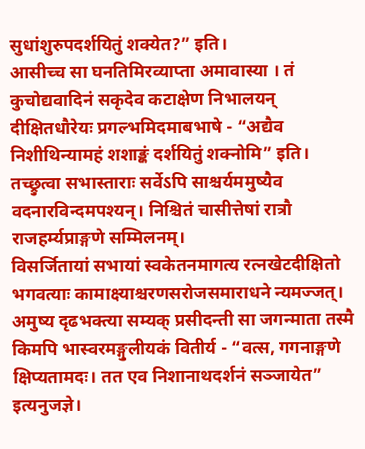सुधांशुरुपदर्शयितुं शक्येत?” इति।
आसीच्च सा घनतिमिरव्याप्ता अमावास्या । तं कुचोद्यवादिनं सकृदेव कटाक्षेण निभालयन् दीक्षितधौरेयः प्रगल्भमिदमाबभाषे - “अद्यैव निशीथिन्यामहं शशाङ्कं दर्शयितुं शक्नोमि” इति। तच्छ्रुत्वा सभास्ताराः सर्वेऽपि साश्चर्यममुष्यैव वदनारविन्दमपश्यन्। निश्चितं चासीत्तेषां रात्रौ राजहर्म्यप्राङ्गणे सम्मिलनम्।
विसर्जितायां सभायां स्वकेतनमागत्य रत्नखेटदीक्षितो भगवत्याः कामाक्ष्याश्चरणसरोजसमाराधने न्यमज्जत्। अमुष्य दृढभक्त्या सम्यक् प्रसीदन्ती सा जगन्माता तस्मै किमपि भास्वरमङ्गुलीयकं वितीर्य - “वत्स, गगनाङ्गणे क्षिप्यतामदः। तत एव निशानाथदर्शनं सञ्जायेत” इत्यनुजज्ञे।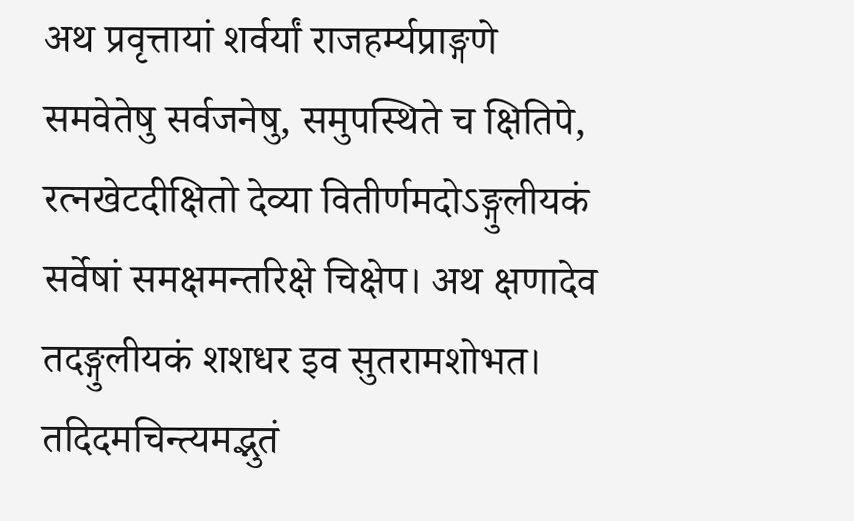अथ प्रवृत्तायां शर्वर्यां राजहर्म्यप्राङ्गणे समवेतेषु सर्वजनेषु, समुपस्थिते च क्षितिपे, रत्नखेटदीक्षितो देव्या वितीर्णमदोऽङ्गुलीयकं सर्वेषां समक्षमन्तरिक्षे चिक्षेप। अथ क्षणादेव तदङ्गुलीयकं शशधर इव सुतरामशोभत। तदिदमचिन्त्यमद्भुतं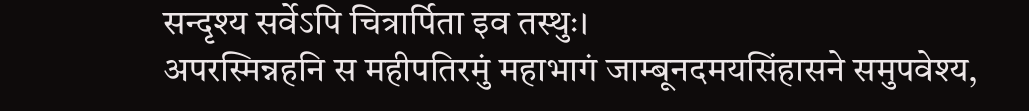सन्दृश्य सर्वेऽपि चित्रार्पिता इव तस्थुः।
अपरस्मिन्नहनि स महीपतिरमुं महाभागं जाम्बूनदमयसिंहासने समुपवेश्य,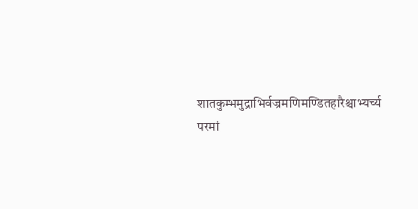शातकुम्भमुद्राभिर्वज्रमणिमण्डितहारैश्चाभ्यर्च्य परमां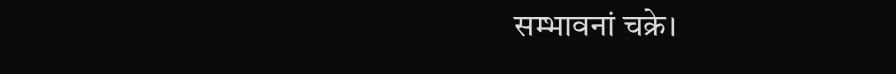सम्भावनां चक्रे।